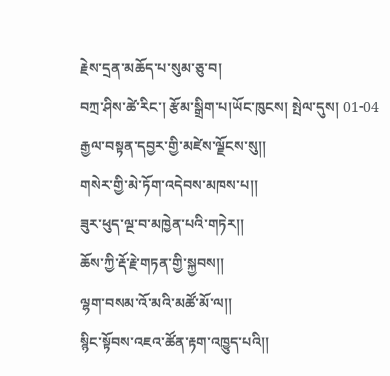རྗེས་དྲན་མཆོད་པ་སུམ་ཅུ་བ།
བཀྲ་ཤིས་ཚེ་རིང་། རྩོམ་སྒྲིག་པ།ཡོང་ཁུངས། སྤེལ་དུས། 01-04
རྒྱལ་བསྟན་དབྱར་གྱི་མཛེས་ལྗོངས་སུ།།
གསེར་གྱི་མེ་ཏོག་འདེབས་མཁས་པ།།
ཟུར་ཕུད་ལྔ་བ་མཁྱེན་པའི་གཏེར།།
ཆོས་ཀྱི་རྡོ་རྗེ་གཏན་གྱི་སྐྱབས།།
ལྷག་བསམ་འོ་མའི་མཚོ་མོ་ལ།།
སྙིང་སྟོབས་འཇའ་ཚོན་རྟག་འཁྱུད་པའི།།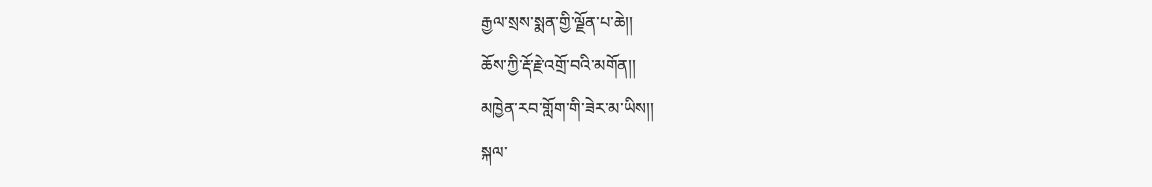རྒྱལ་སྲས་སྨན་གྱི་ལྗོན་པ་ཆེ།།
ཆོས་ཀྱི་རྡོ་རྗེ་འགྲོ་བའི་མགོན།།
མཁྱེན་རབ་གློག་གི་ཟེར་མ་ཡིས།།
སྐལ་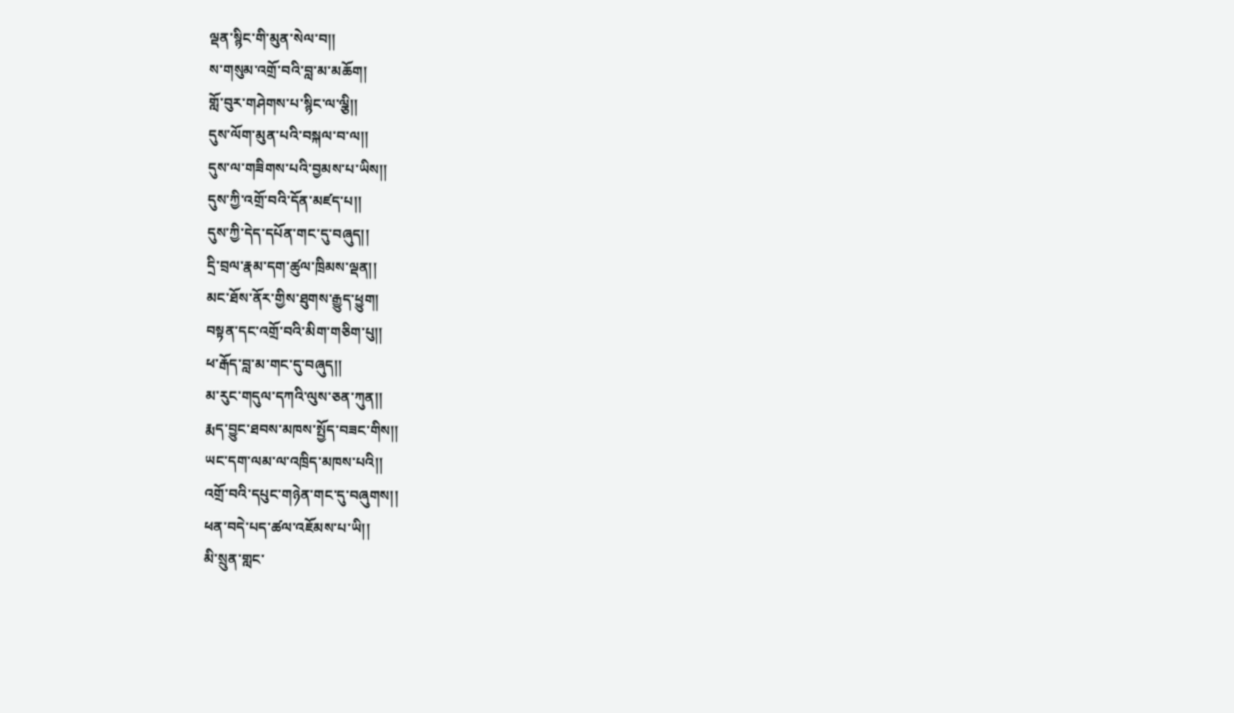ལྡན་སྙིང་གི་མུན་སེལ་བ།།
ས་གསུམ་འགྲོ་བའི་བླ་མ་མཆོག།
གློ་བུར་གཤེགས་པ་སྙིང་ལ་ལྕི།།
དུས་ལོག་མུན་པའི་བསྐལ་བ་ལ།།
དུས་ལ་གཟིགས་པའི་བྱམས་པ་ཡིས།།
དུས་ཀྱི་འགྲོ་བའི་དོན་མཛད་པ།།
དུས་ཀྱི་དེད་དཔོན་གང་དུ་བཞུད།།
དྲི་བྲལ་རྣམ་དག་ཚུལ་ཁྲིམས་ལྡན།།
མང་ཐོས་ནོར་གྱིས་ཐུགས་རྒྱུད་ཕྱུག།
བསྟན་དང་འགྲོ་བའི་མིག་གཅིག་པུ།།
ཕ་རྒོད་བླ་མ་གང་དུ་བཞུད།།
མ་རུང་གདུལ་དཀའི་ལུས་ཅན་ཀུན།།
རྨད་བྱུང་ཐབས་མཁས་སྤྱོད་བཟང་གིས།།
ཡང་དག་ལམ་ལ་འཁྲིད་མཁས་པའི།།
འགྲོ་བའི་དཔུང་གཉེན་གང་དུ་བཞུགས།།
ཕན་བདེ་པད་ཚལ་འཇོམས་པ་ཡི།།
མི་སྲུན་གླང་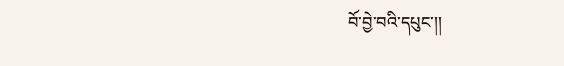བོ་བྱེ་བའི་དཔུང་།།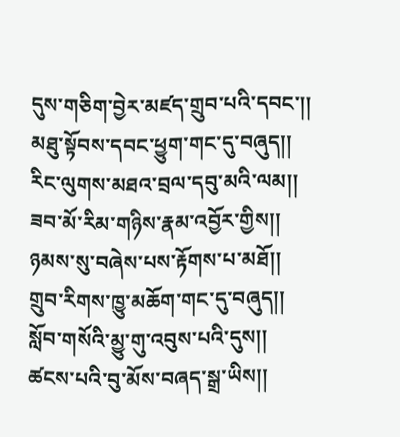དུས་གཅིག་བྱེར་མཛད་གྲུབ་པའི་དབང་།།
མཐུ་སྟོབས་དབང་ཕྱུག་གང་དུ་བཞུད།།
རིང་ལུགས་མཐའ་བྲལ་དབུ་མའི་ལམ།།
ཟབ་མོ་རིམ་གཉིས་རྣམ་འབྱོར་གྱིས།།
ཉམས་སུ་བཞེས་པས་རྟོགས་པ་མཐོ།།
གྲུབ་རིགས་ཁྱུ་མཆོག་གང་དུ་བཞུད།།
སློབ་གསོའི་མྱུ་གུ་འབུས་པའི་དུས།།
ཚངས་པའི་བུ་མོས་བཞད་སྒྲ་ཡིས།།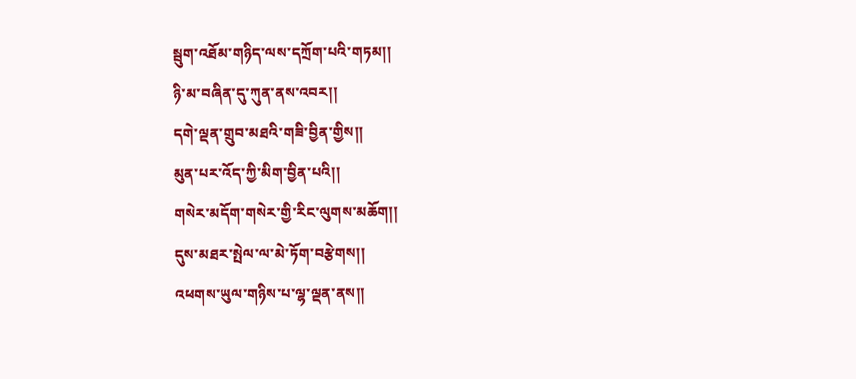སྦུག་འཐོམ་གཉིད་ལས་དཀྲོག་པའི་གཏམ།།
ཉི་མ་བཞིན་དུ་ཀུན་ནས་འབར།།
དགེ་ལྡན་གྲུབ་མཐའི་གཟི་བྱིན་གྱིས།།
མུན་པར་འོད་ཀྱི་མིག་བྱིན་པའི།།
གསེར་མདོག་གསེར་གྱི་རིང་ལུགས་མཆོག།།
དུས་མཐར་སྤེལ་ལ་མེ་ཏོག་བརྩེགས།།
འཕགས་ཡུལ་གཉིས་པ་ལྷ་ལྡན་ནས།།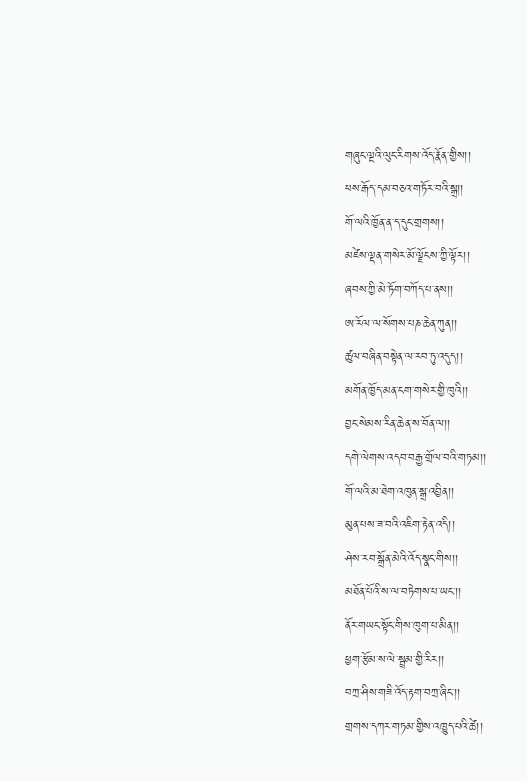གཞུང་ལྔའི་ལུང་རིགས་འོད་རྣོན་གྱིས།།
ཕས་རྒོད་དམ་བཅའ་གཏོར་བའི་སྒྲ།།
གོ་ལའི་ཁྱོན་ན་ད་དུང་གྲགས།།
མཛེས་ལྡན་གསེར་མོ་ལྗོངས་ཀྱི་ལྟོར།།
ཞབས་ཀྱི་མེ་ཏོག་བཀོད་པ་ནས།།
ཨ་རོལ་ལ་སོགས་པཎ་ཆེན་ཀུན།།
ཚུལ་བཞིན་བསྟེན་ལ་རབ་ཏུ་འདུད།།
མགོན་ཁྱོད་མན་ངག་གསེར་གྱི་ཁུའི།།
བྱང་སེམས་རིན་ཆེན་ས་བོན་ལ།།
དགེ་ལེགས་འདབ་བརྒྱ་གྲོལ་བའི་གཏམ།།
གོ་ལའི་མ་ཐེག་འཁུན་སྒྲ་འབྱིན།།
མུན་པས་ཟ་བའི་འཇིག་རྟེན་འདི།།
ཤེས་རབ་སྒྲོན་མེའི་འོད་སྣང་གིས།།
མཐོན་པོའི་ས་ལ་བཏེགས་པ་ཡང་།།
ནོར་གཡང་སྟོང་གིས་ཁུག་པ་མིན།།
ཕྱག་རྩོམ་ས་ལེ་སྦྲམ་གྱི་རིར།།
བཀྲ་ཤིས་གཟི་འོད་རྟག་བཀྲ་ཞིང་།།
གྲགས་དཀར་གཏམ་གྱིས་འཁྱུད་པའི་ཚེ།།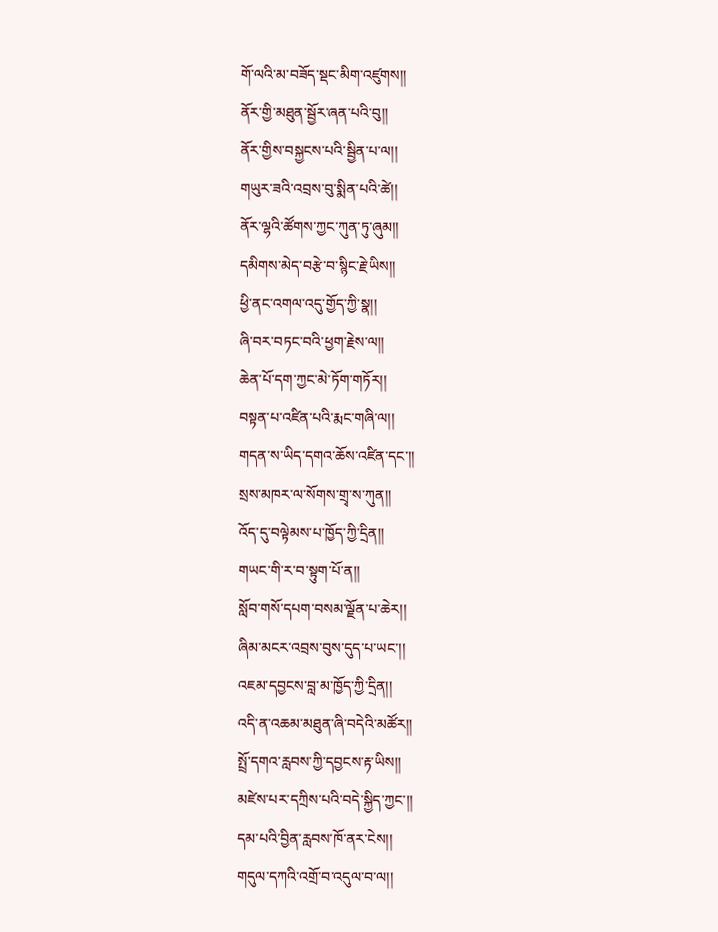གོ་ལའི་མ་བཟོད་སྡང་མིག་འཛུགས།།
ནོར་གྱི་མཐུན་སྦྱོར་ཞན་པའི་བུ།།
ནོར་གྱིས་བསྐྱངས་པའི་སྦྱིན་པ་ལ།།
གཡུར་ཟའི་འབྲས་བུ་སྨིན་པའི་ཚེ།།
ནོར་ལྷའི་ཚོགས་ཀྱང་ཀུན་ཏུ་ཞུམ།།
དམིགས་མེད་བརྩེ་བ་སྙིང་རྗེ་ཡིས།།
ཕྱི་ནང་འགལ་འདུ་གྱོད་ཀྱི་སྣ།།
ཞི་བར་བཏང་བའི་ཕྱག་རྗེས་ལ།།
ཆེན་པོ་དག་ཀྱང་མེ་ཏོག་གཏོར།།
བསྟན་པ་འཛིན་པའི་རྨང་གཞི་ལ།།
གདན་ས་ཡིད་དགའ་ཆོས་འཛིན་དང་།།
སྲས་མཁར་ལ་སོགས་གྲྭ་ས་ཀུན།།
འོད་དུ་བལྟེམས་པ་ཁྱོད་ཀྱི་དྲིན།།
གཡང་གི་ར་བ་སྟུག་པོ་ན།།
སློབ་གསོ་དཔག་བསམ་ལྗོན་པ་ཆེར།།
ཞིམ་མངར་འབྲས་བུས་དུད་པ་ཡང་།།
འཇམ་དབྱངས་བླ་མ་ཁྱོད་ཀྱི་དྲིན།།
འདི་ན་འཆམ་མཐུན་ཞི་བདེའི་མཚོར།།
སྤྲོ་དགའ་རླབས་ཀྱི་དབྱངས་རྟ་ཡིས།།
མཛེས་པར་དཀྲིས་པའི་བདེ་སྐྱིད་ཀྱང་།།
དམ་པའི་བྱིན་རླབས་ཁོ་ནར་ངེས།།
གདུལ་དཀའི་འགྲོ་བ་འདུལ་བ་ལ།།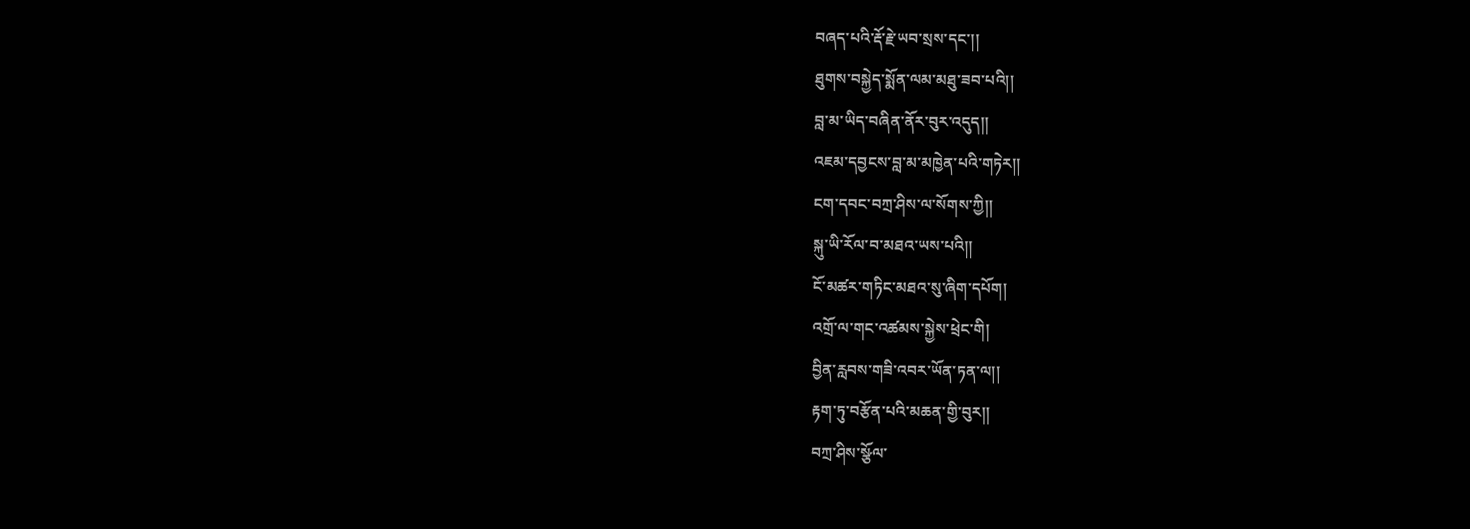བཞད་པའི་རྡོ་རྗེ་ཡབ་སྲས་དང་།།
ཐུགས་བསྐྱེད་སྨོན་ལམ་མཐུ་ཟབ་པའི།།
བླ་མ་ཡིད་བཞིན་ནོར་བུར་འདུད།།
འཇམ་དབྱངས་བླ་མ་མཁྱེན་པའི་གཏེར།།
ངག་དབང་བཀྲ་ཤིས་ལ་སོགས་ཀྱི།།
སྐུ་ཡི་རོལ་བ་མཐའ་ཡས་པའི།།
ངོ་མཚར་གཏིང་མཐའ་སུ་ཞིག་དཔོག།
འགྲོ་ལ་གང་འཚམས་སྐྱེས་ཕྲེང་གི།
བྱིན་རླབས་གཟི་འབར་ཡོན་ཏན་ལ།།
རྟག་ཏུ་བརྩོན་པའི་མཆན་གྱི་བུར།།
བཀྲ་ཤིས་སྩོལ་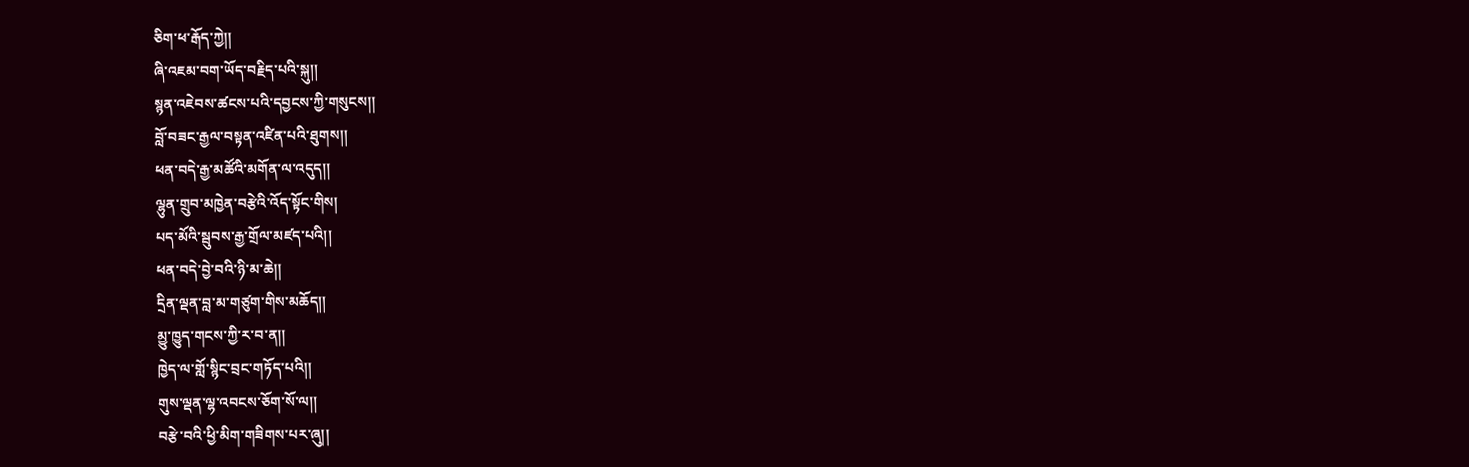ཅིག་ཕ་རྒོད་ཀྱེ།།
ཞི་འཇམ་བག་ཡོད་བརྗིད་པའི་སྐུ།།
སྙན་འཇེབས་ཚངས་པའི་དབྱངས་ཀྱི་གསུངས།།
བློ་བཟང་རྒྱལ་བསྟན་འཛིན་པའི་ཐུགས།།
ཕན་བདེ་རྒྱ་མཚོའི་མགོན་ལ་འདུད།།
ལྷུན་གྲུབ་མཁྱེན་བརྩེའི་འོད་སྟོང་གིས།
པད་མོའི་སྦུབས་རྒྱ་གྲོལ་མཛད་པའི།།
ཕན་བདེ་བྱེ་བའི་ཉི་མ་ཆེ།།
དྲིན་ལྡན་བླ་མ་གཙུག་གིས་མཆོད།།
མྱུ་ཁྱུད་གངས་ཀྱི་ར་བ་ན།།
ཁྱེད་ལ་གློ་སྙིང་བྲང་གཏོད་པའི།།
གུས་ལྡན་ལྷ་འབངས་ཅོག་སོ་ལ།།
བརྩེ་བའི་ཕྱི་མིག་གཟིགས་པར་ཞུ།།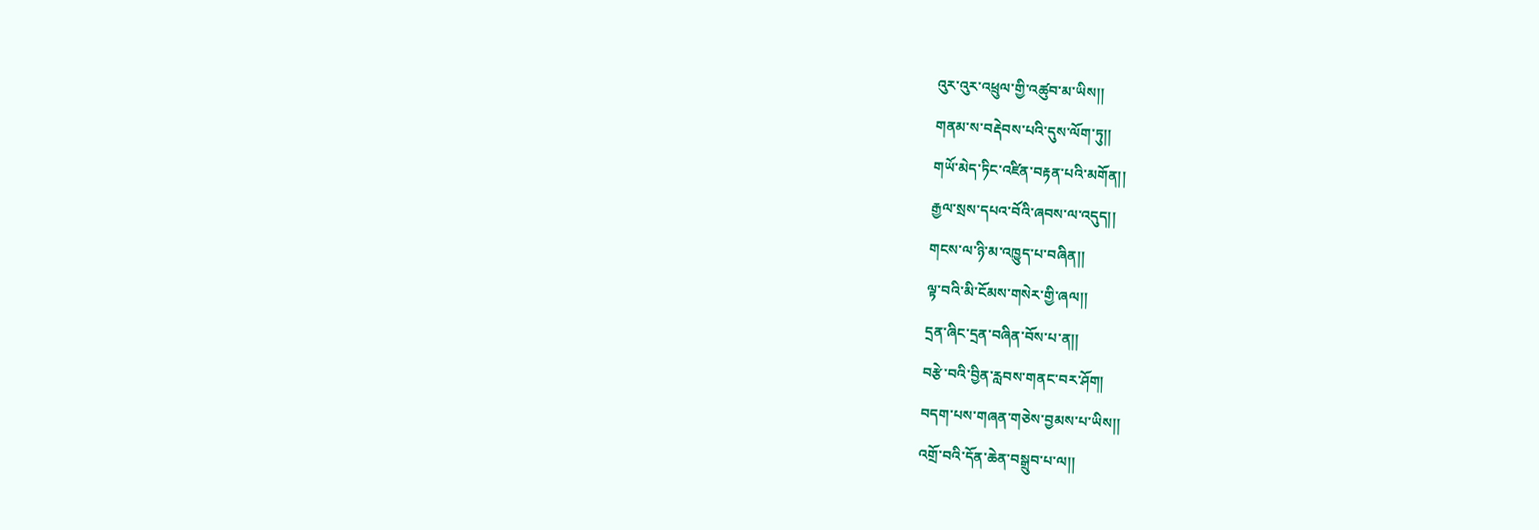འུར་འུར་འཕྲུལ་གྱི་འཚུབ་མ་ཡིས།།
གནམ་ས་བརྡེབས་པའི་དུས་ལོག་ཏུ།།
གཡོ་མེད་ཏིང་འཛིན་བརྟན་པའི་མགོན།།
རྒྱལ་སྲས་དཔའ་བོའི་ཞབས་ལ་འདུད།།
གངས་ལ་ཉི་མ་འཁྱུད་པ་བཞིན།།
ལྟ་བའི་མི་ངོམས་གསེར་གྱི་ཞལ།།
དྲན་ཞིང་དྲན་བཞིན་བོས་པ་ན།།
བརྩེ་བའི་བྱིན་རླབས་གནང་བར་ཤོག།
བདག་པས་གཞན་གཅེས་བྱམས་པ་ཡིས།།
འགྲོ་བའི་དོན་ཆེན་བསྒྲུབ་པ་ལ།།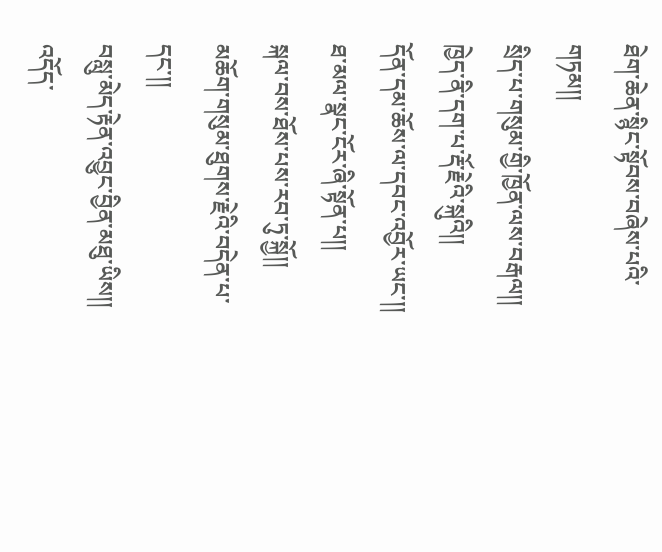ཐེག་ཆེན་སྙིང་སྟོབས་བཞེས་པའི་གཏམ།།
སྲིད་པ་གསུམ་གྱི་ཁྱོན་ལས་བརྒལ།།
ཁྱེད་ནི་དག་པ་རྡོ་རྗེའི་སྐུའི།།
དོན་དམ་ཆོས་ལ་དབང་འབྱོར་ཡང་།།
ཐ་མལ་སྣང་ངོར་ཞི་སྟོན་པ།།
སྐལ་བས་ཐོས་པས་རབ་ཏུ་སྐྱོ།།
མཆོག་གསུམ་ཐུགས་རྗེའི་བདེན་པ་དང་།།
བསླུ་མེད་རྟེན་འབྱུང་བྱིན་མཐུ་ཡིས།།
འདོད་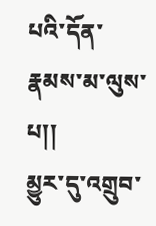པའི་དོན་རྣམས་མ་ལུས་པ།།
མྱུར་དུ་འགྲུབ་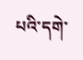པའི་དགེ་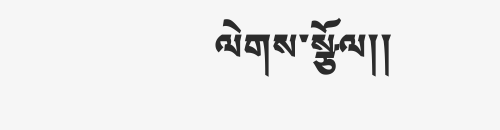ལེགས་སྩོལ།།